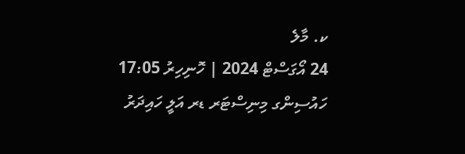ކ. މާލެ
24 އޯގަސްޓް 2024 | ހޮނިހިރު 17:05
ހައުސިންގ މިނިސްޓަރ ޑރ އަލީ ހައިދަރު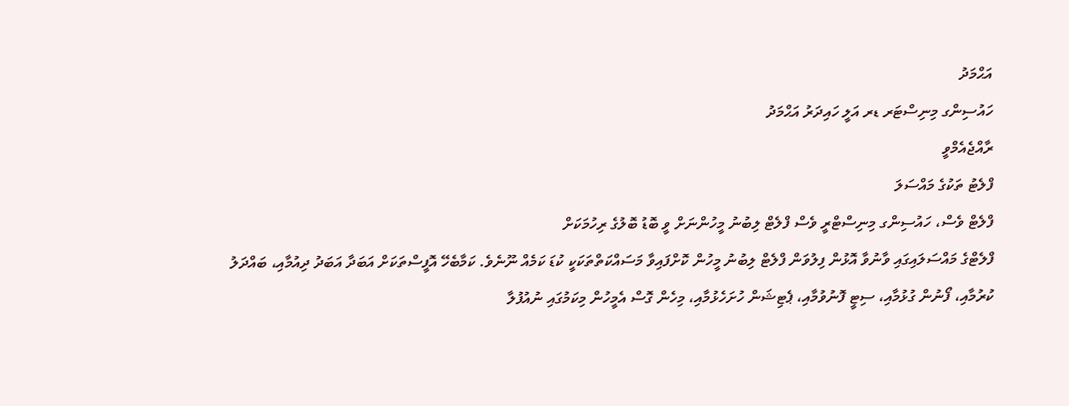އަޙްމަދު
ހައުސިންގ މިނިސްޓަރ ޑރ އަލީ ހައިދަރު އަޙްމަދު
ރާއްޖެއެމްވީ
ފްލެޓު ތަކުގެ މައްސަލަ
ފްލެޓް ވެސް، ހައުސިންގ މިނިސްޓްރީ ވެސް ފްލެޓް ލިބުނު މީހުންނަށް ވީ ބޮޑު ބޮލުގެ ރިހުމަކަށް
ފްލެޓްގެ މައްސަލައިގައި ވާނުވާ އޮޅުން ފިލުވަން ފްލެޓް ލިބުނު މީހުން ކޮށްފައިވާ މަސައްކަތްތަކަކީ ކުޑަ ކަމެއް ނޫނެވެ. ކަމާބެހޭ އޮފީސްތަކަށް އަބަދާ އަބަދު ދިއުމާއި، ބައްދަލު ކުރުމާއި، ފޯނުން ގުޅުމާއި، ސިޓީ ފޮނުވުމާއި، ޕެޓިޝަން ހުށަހެޅުމާއި، މިހެން ގޮސް އެމީހުން މިކަމުގައި ނުއުފުލާ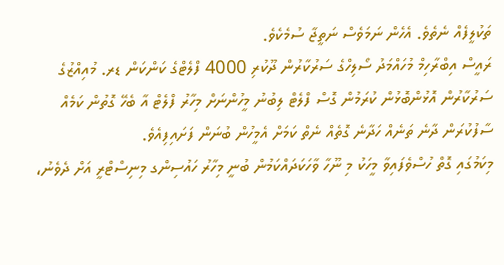ތަކުލީފެއް ނެތެވެ. އެހެން ނަމަވެސް ނަތީޖާ ސުމެކެވެ.
ރައީސް އިބްރާހިމް މުހައްމަދު ސޯލިހްގެ ސަރުކާރުން ދޫކުރި 4000 ފްލެޓްގެ ކަންކަން ޑރ. މުއިއްޒުގެ ސަރުކާރުން އޮޅުންބޮޅުން ކުރަމުން ގޮސް ފްލެޓް ލިބުނު މީހުންނަށް މިހާރު ފްލެޓް އާ ބެހޭ ގޮތުން ކަމެއް ސާފުކުރަން ދާނެ ތަނެއް ހަދާނެ ގޮތެއް ނެތް ކަމަށް އެމީހުން ބުނަން ފަށައިފިއެވެ.
މިކަމުގައި ގޮތް ހުސްވެފައިވާ މީހަކު މި ނޫހާ ވާހަކަދައްކަމުން ބުނީ މިހާރު ހައުސިންގ މިނިސްޓްރީ އަށް ދެވެނު،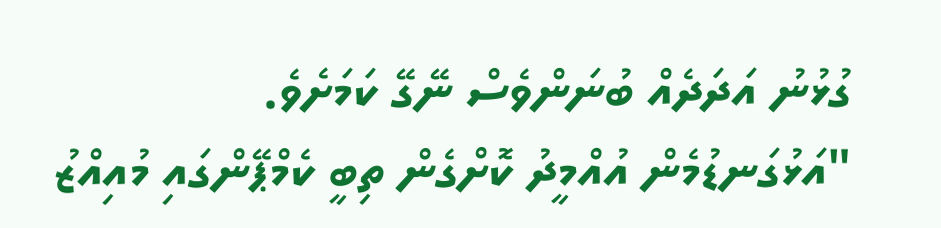ގުޅުނު އަދަދެއް ބުނަންވެސް ނޭގޭ ކަމަށެވެ.
"އަޅުގަނޑުމެން އުއްމީދު ކޮށްގެން ތިބީ ކެމްޕޭންގައި މުއިއްޒު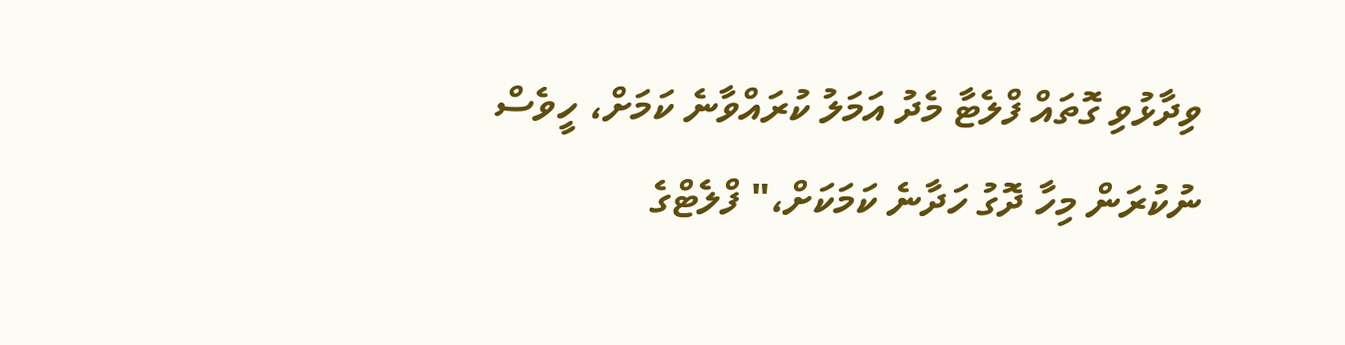ވިދާޅުވި ގޮތައް ފްލެޓާ މެދު އަމަލު ކުރައްވާނެ ކަމަށް، ހީވެސް ނުކުރަން މިހާ ދޮގު ހަދާނެ ކަމަކަށް،" ފްލެޓްގެ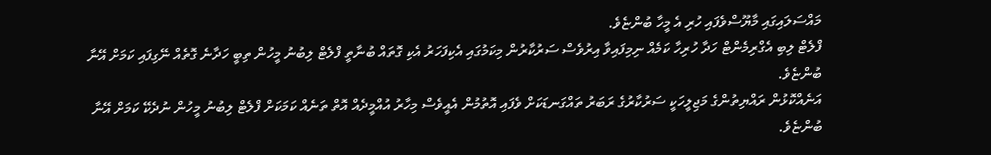މައްސަލައިގައި މާޔޫސްވެފައި ހުރި އެ މީހާ ބުންޏެވެ.
ފްލެޓް ލިބި އެގްރިމެންޓް ހަދާ ހުރިހާ ކަމެއް ނިމިފައިވާ އިރުވެސް ސަރުކާރުން މިކަމުގައި އެކިފަހަރު އެކި ގޮތައް ބުނާތީ ފްލެޓް ލިބުނު މީހުން ތިބީ ހަދާނެ ގޮތެއް ނޭގިފައި ކަމަށް އޭނާ ބުންޏެވެ.
އަނެއްކޮޅުން ރައްޔިތުންގެ މަޖިލީހަކީ ސަރުކާރުގެ ރަބަރު ތައްގަނޑަކަށް ވެފައި އޮތުމުން އެއީވެސް މިހާރު އުއްމީދެއް އޮތް ތަނެއް ކަމަކަށް ފްލެޓް ލިބުނު މީހުން ނުދެކޭ ކަމަށް އޭނާ ބުންޏެވެ.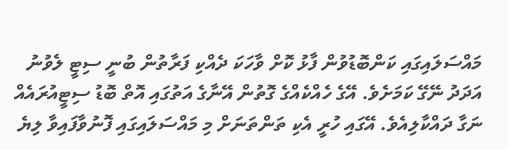މައްސަލައިގައި ކަންބޮޑުވުން ފާޅު ކޮށް ވާހަކަ ދެއްކި ފަރާތުން ބުނީ ސިޓީ ލެވުނު އަދަދު ނޭގޭ ކަމަށެވެ. އޭގެ ހެއްކެއްގެ ގޮތުން އޭނާގެ އަތުގައި އޮތް ބޮޑު ސިޓީއުރައެއް ނަގާ ދައްކާލިއެވެ. އޭގައި ހުރީ އެކި ތަންތަނަށް މި މައްސަލައިގައި ފޮނުވާފައިވާ ލިޔެ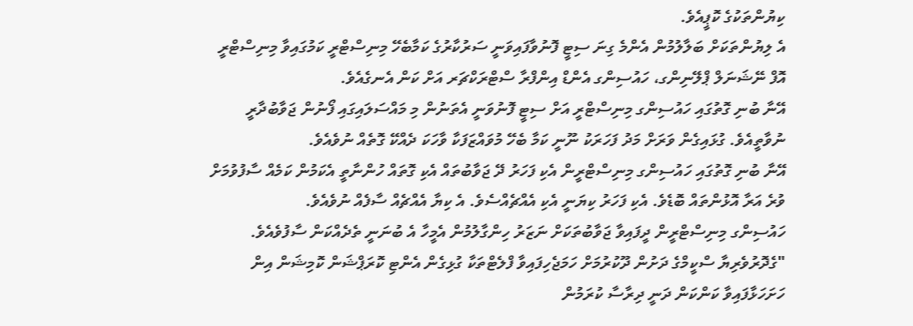ކިޔުންތަކުގެ ކޮޕީއެވެ.
އެ ލިޔުންތަކަށް ބަލާލުމުން އެންމެ ގިނަ ސިޓީ ފޮނުވާފައިވަނީ ސަރުކާރުގެ ކަމާބެހޭ މިނިސްޓްރީ ކަމުގައިވާ މިނިސްޓްރީ އޮފް ނޭޝަނަލް ޕްލޭނިންގ، ހައުސިންގ އެންޑް އިންފްރާ ސްޓްރަކްޗަރ އަށް ކަން އެނގެއެވެ.
އޭނާ ބުނި ގޮތުގައި ހައުސިންގ މިނިސްޓްރީ އަށް ސިޓީ ފޮނުވަނީ އެތަނުން މި މައްސަލައިގައި ފޯނުން ޖަވާބުދާރީ ނުވާތީއެވެ. ގުޅައިގެން ވަރަށް މަދު ފަހަރަކު ނޫނީ ކަމާ ބެހޭ މުވައްޒަފަކާ ވާހަކަ ދެއްކޭ ގޮތެއް ނުވެއެވެ.
އޭނާ ބުނި ގޮތުގައި ހައުސިންގ މިނިސްޓްރީން އެކި ފަހަރު ދޭ ޖަވާބުތައް އެކި ގޮތައް ހުންނާތީ އެކަމުން ކަމެއް ސާފުވުމަށް ވުރެ އަރާ އޮޅުންތައް ބޮޑެވެ. އެކި ފަހަރު ކިޔަނީ އެކި އެއްޗެއްސެވެ. އެ ކިޔާ އެއްޗެއް ސާފެއް ނުވެއެވެ.
ހައުސިންގ މިނިސްޓްރީން ދީފައިވާ ޖަވާބުތަކަށް ނަޒަރު ހިންގާލުމުން އެމީހާ އެ ބުނަނީ ތެދެއްކަން ސާފުވެއެވެ.
"ގެދޮރުވެރިޔާ ސްކީމްގެ ދަށުން ދޫކުރުމަށް ހަމަޖެހިފައިވާ ފްލެޓްތަކާ ގުޅިގެން އެންޓި ކޮރަޕްޝަން ކޮމިޝަން އިން ހަށަހަޅާފައިވާ ކަންކަން ދަނީ ދިރާސާ ކުރަމުން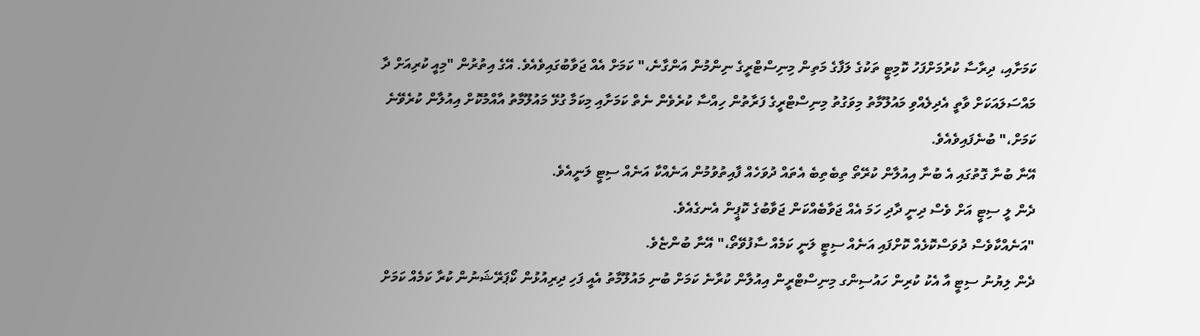ކަމަށާއި، ދިރާސާ ކުރުމަށްފަހު ކޮމިޓީ ތަކުގެ ލަފާގެ މަތިން މިނިސްޓްރީގެ ނިންމުން އަންގާނެ،" ކަމަށް އެއް ޖަވާބުގައިވެއެވެ. އޭގެ އިތުރުން "މިއީ ކުރިއަށް ދާ މައްސަލައަކަށް ވާތީ އެދިލެއްވި މައުލޫމާތު މިވަގުތު މިނިސްޓްރީގެ ފަރާތުން ހިއްސާ ކުރެވެން ނެތް ކަމަށާއި މިކަމާ ގުޅޭ މައުލޫމާތު އާއްމުކޮށް އިއުލާން ކުރެވޭނެ ކަމަށް،" ބުނެފައިވެއެވެ.
އޭނާ ބުނާ ގޮތުގައި އެ ބުނާ އިއުލާން ކުރޭތޯ ތިބެތިބެ އެތައް ދުވަހެއް ފާއިތުވުމުން އަނެއްކާ އަނެއް ސިޓީ ލަނީއެވެ.
ދެން ލީ ސިޓީ އަށް ވެސް ދިނީ ދާދި ހަމަ އެއް ޖަވާބެއްކަން ޖަވާބުގެ ކޮޕީން އެނގެއެވެ.
"އަނެއްކާވެސް ދުވަސްކޮޅެއް ކޮށްފައި އަނެއް ސިޓީ ލަނީ ކަމެއް ސާފުވޭތޯ،" އޭނާ ބުންޏެވެ.
ދެން ލިޔުނު ސިޓީ އާ އެކު ކުރިން ހައުސިންގ މިނިސްޓްރީން އިއުލާން ކުރާނެ ކަމަށް ބުނި މައުލޫމާތު އެއީ ފަހި ދިރިއުޅުން ކޯޕަރޭޝަނުން ކުރާ ކަމެއް ކަމަށް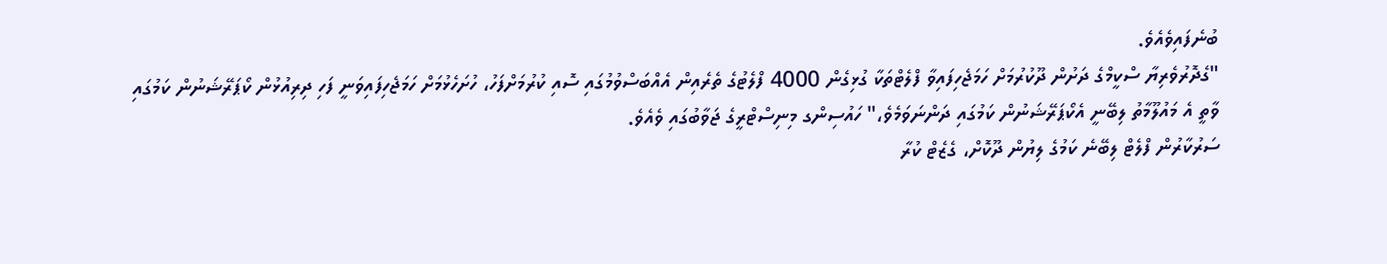ބުނެފައިވެއެވެ.
"ގެދޮރުވެރިޔާ ސްކީމްގެ ދަށުން ދޫކުރުމަށް ހަމަޖެހިފައިވާ ފްލެޓްތަކާ ގުޅިގެން 4000 ފްލެޓުގެ ތެރެއިން އެއްބަސްވުމުގައި ސޮއި ކުރުމަށްފަހު، ހުށަހެޅުމަށް ހަމަޖެހިފައިވަނީ ފަހި ދިރިއުޅުން ކޯޕަރޭޝަނުން ކަމުގައި ވާތީ އެ މައުލޫމާތު ލިބޭނީ އެކޯޕަރޭޝަނުން ކަމުގައި ދަންނަވަމެވެ،" ހައުސިންގ މިނިސްޓްރީގެ ޖަވާބުގައި ވެއެވެ.
ސަރުކާރުން ފްލެޓް ލިބޭނެ ކަމުގެ ލިޔުން ދޫކޮށް، ގެޒެޓް ކުރާ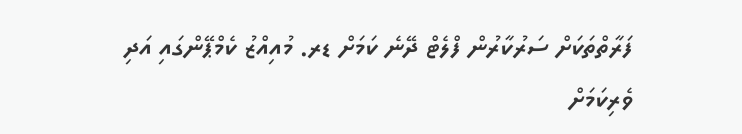ފަރާތްތަކަށް ސަރުކާރުން ފްލެޓް ދޭނެ ކަމަށް ޑރ. މުއިއްޒު ކެމްޕޭންގައި އަދި ވެރިކަމަށް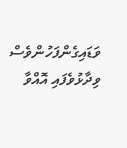ވަޑައިގެންފަހުންވެސް ވިދާޅުވެފައި އޮއްވާ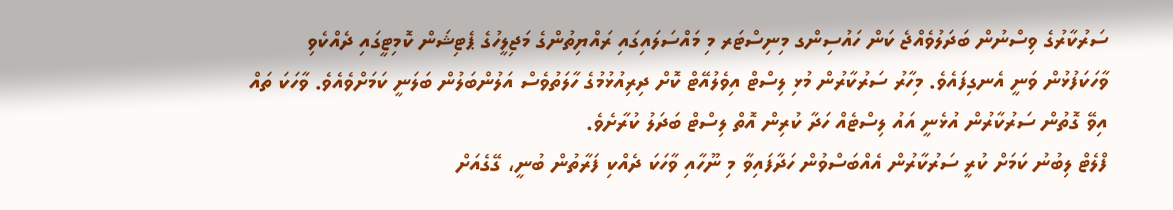ސަރުކާރުގެ ވިސްނުން ބަދަލުވެއްޖެ ކަން ހައުސިންގ މިނިސްޓަރ މި މައްސަލައިގައި ރައްޔިތުންގެ މަޖިލީހުގެ ޕެޓިޝަން ކޮމިޓީގައި ދެއްކެވި ވާހަކަފުޅުން ވަނީ އެނގިފައެވެ. މިހާރު ސަރުކާރުން މުޅި ލިސްޓް އިވެލުއޭޓް ކޮށް ދިރިއުޅުމުގެ ހާލަތުވެސް އަލުންބަލުން ބަލަނީ ކަމަށްވެއެވެ. ވާހަކަ ތައް އިވޭ ގޮތުން ސަރުކާރުން އުޅެނީ އައު ލިސްޓެއް ހަދާ ކުރިން އޮތް ލިސްޓް ބަދަލު ކުރާށެވެ.
ފްލެޓް ލިބުނު ކަމަށް ކުރީ ސަރުކާރުން އެއްބަސްވުން ހަދާފައިވާ މި ނޫހާއި ވާހަކަ ދެއްކި ފަރާތުން ބުނީ، ގޭގެއަށް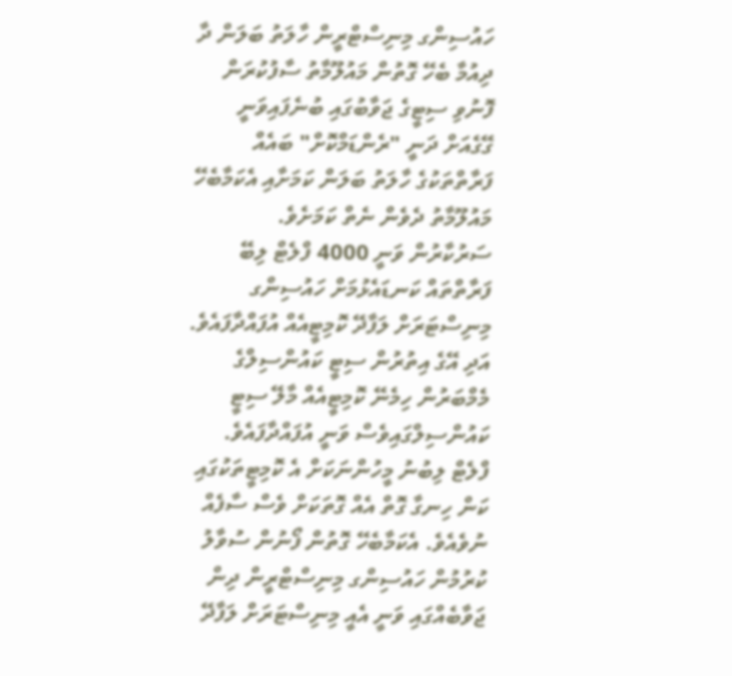ހައުސިންގ މިނިސްޓްރީން ހާލަތު ބަލަން ދާ ދިއުމާ ބެހޭ ގޮތުން މައުލޫމާތު ސާފުކުރަން ފޮނުވި ސިޓީގެ ޖަވާބުގައި ބުނެފައިވަނީ ގޭގެއަށް ދަނީ "ރެންޑަމްކޮށް" ބައެއް ފަރާތްތަކުގެ ހާލަތު ބަލަން ކަމަށާއި އެކަމާބެހޭ މައުލޫމާތު ދެވެން ނެތް ކަމަށެވެ.
ސަރުކާރުން ވަނީ 4000 ފްލެޓް ލިބޭ ފަރާތްތައް ކަނޑައެޅުމަށް ހައުސިންގ މިނިސްޓަރަށް ލަފާދޭ ކޮމިޓީއެއް އުފައްދާފައެވެ. އަދި އޭގެ އިތުރުން ސިޓީ ކައުންސިލްގެ މެމްބަރުން ހިމެނޭ ކޮމިޓީއެއް މާލޭ ސިޓީ ކައުންސިލްގައިވެސް ވަނީ އުފައްދާފައެވެ. ފްލެޓް ލިބުނު މީހުންނަކަށް އެ ކޮމިޓީތަކުގައި ކަން ހިނގާ ގޮތް އެއް ގޮތަކަށް ވެސް ސާފެއް ނުވެއެވެ. އެކަމާބެހޭ ގޮތުން ފޯނުން ސުވާލު ކުރުމުން ހައުސިންގ މިނިސްޓްރީން ދިން ޖަވާބެއްގައި ވަނީ އެއީ މިނިސްޓަރަށް ލަފާދޭ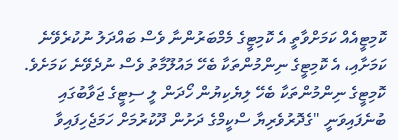ކޮމިޓީއެއް ކަމަށްވާތީ އެ ކޮމިޓީގެ މެމްބަރުންނާ ވެސް ބައްދަލު ނުކުރެވޭނެ ކަމަށާއި، އެ ކޮމިޓީގެ ނިންމުންތަކާ ބެހޭ މައުލޫމާތު ވެސް ނުދެވޭނެ ކަމަށެވެ.
ކޮމިޓީގެ ނިންމުންތަކާ ބެހޭ ލިޔެކިޔުން ހޯދަން ލީ ސިޓީގެ ޖަވާބުގައި ބުނެފައިވަނީ "ގެދޮރުވެރިޔާ ސްކީމްގެ ދަށުން ދޫކުރުމަށް ހަމަޖެހިފައިވާ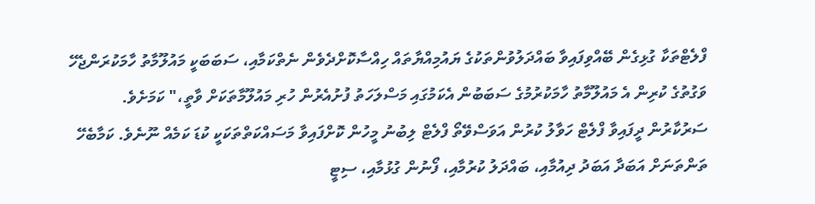ފްލެޓްތަކާ ގުޅިގެން ބޭއްވިފައިވާ ބައްދަލުވުންތަކުގެ ޔައުމިއްޔާތައް ހިއްސާކޮށްދެވެން ނެތްކަމާއި، ސަބަބަކީ މައުލޫމާތު ހާމަކުރަންޖެހޭ ވަގުތުގެ ކުރިން އެ މައުލޫމާތު ހާމަކުރުމުގެ ސަބަބުން އެކަމުގައި މަސްލަހަތު ފުށުއެރުން ހުރި މައުލޫމާތަކަށް ވާތީ،" ކަމަށެވެ.
ސަރުކާރުން ދީފައިވާ ފްލެޓް ހަވާލު ކުރުން އަވަސްވޭތޯ ފްލެޓް ލިބުނު މީހުން ކޮށްފައިވާ މަސައްކަތްތަކަކީ ކުޑަ ކަމެއް ނޫނެވެ. ކަމާބެހޭ ތަންތަނަށް އަބަދާ އަބަދު ދިއުމާއި، ބައްދަލު ކުރުމާއި، ފޯނުން ގުޅުމާއި، ސިޓީ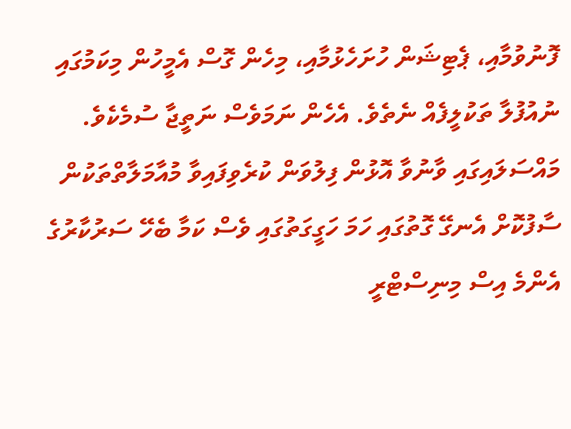ފޮނުވުމާއި، ޕެޓިޝަން ހުށަހެޅުމާއި، މިހެން ގޮސް އެމީހުން މިކަމުގައި ނުއުފުލާ ތަކުލީފެއް ނެތެވެ. އެހެން ނަމަވެސް ނަތީޖާ ސުމެކެވެ. މައްސަލައިގައި ވާނުވާ އޮޅުން ފިލުވަން ކުރެވިފައިވާ މުއާމަލާތްތަކުން ސާފުކޮށް އެނގޭ ގޮތުގައި ހަމަ ހަގީގަތުގައި ވެސް ކަމާ ބެހޭ ސަރުކާރުގެ އެންމެ އިސް މިނިސްޓްރީ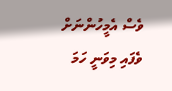ވެސް އެމީހުންނަށް ވެފައި މިވަނީ ހަމަ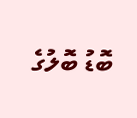ބޮޑު ބޮލުގެ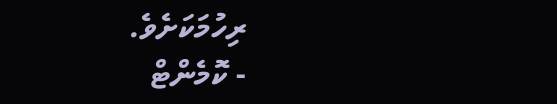ރިހުމަކަށެވެ.
- ކޮމެންޓް